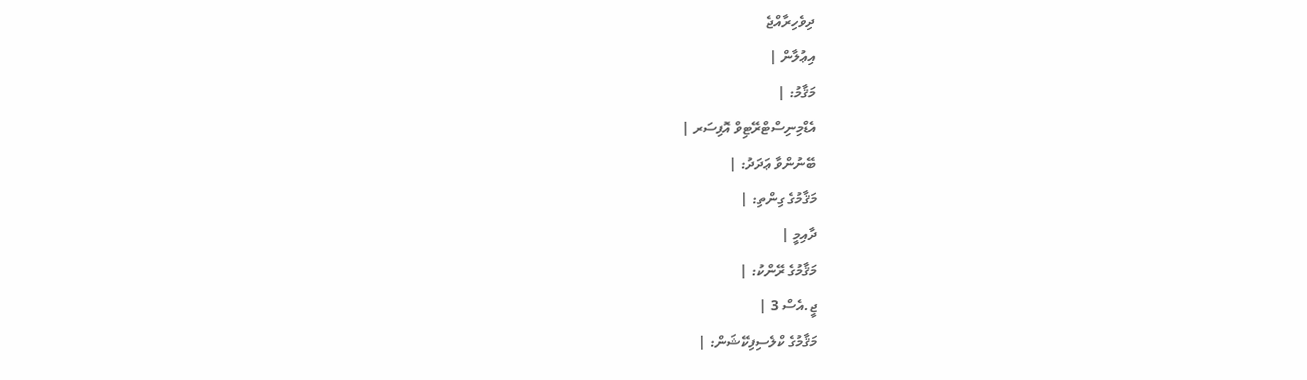ދިވެހިރާއްޖެ
އިޢުލާން |
މަޤާމު: |
އެޑްމިނިސްޓްރޭޓިވް އޮފިސަރ |
ބޭނުންވާ ޢަދަދު: |
މަޤާމުގެ ގިންތި: |
ދާއިމީ |
މަޤާމުގެ ރޭންކު: |
ޖީ.އެސް 3 |
މަޤާމުގެ ކްލެސިފިކޭޝަން: |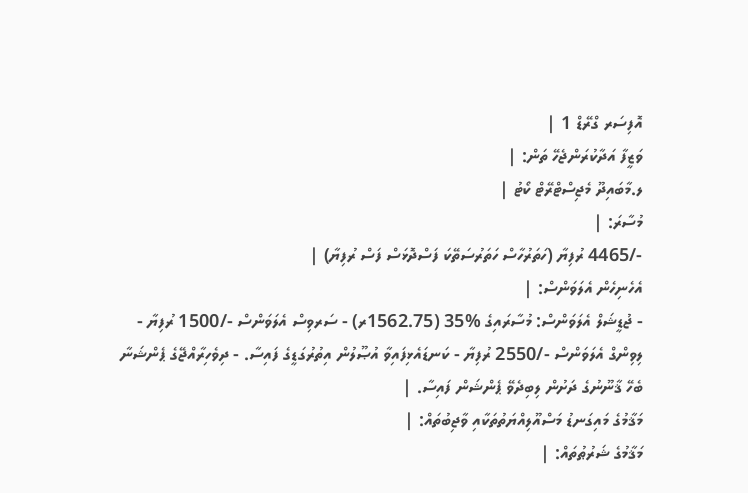އޮފިސަރ ގްރޭޑް 1 |
ވަޒީފާ އަދާކުރަންޖެހޭ ތަން: |
ލ.މާބައިދޫ މެޖިސްޓްރޭޓް ކޯޓު |
މުސާރަ: |
-/4465 ރުފިޔާ (ހަތަރުހާސް ހަތަރުސަތޭކަ ފަސްދޮޅަސް ފަސް ރުފިޔާ) |
އެހެނިހެން އެލަވަންސް: |
- ޖުޑީޝަލް އެލަވަންސް: މުސާރައިގެ %35 (1562.75ރ) - ސަރވިސް އެލަވަންސް -/1500 ރުފިޔާ - ލިވިންގް އެލަވަންސް -/2550 ރުފިޔާ - ކަނޑައެޅިފައިވާ އުޞޫލުން އިތުރުގަޑީގެ ފައިސާ. - ދިވެހިރާއްޖޭގެ ޕެންޝަނާ ބެހޭ ޤާނޫނުގެ ދަށުން ލިބިދެވޭ ޕެންޝަން ފައިސާ. |
މަޤާމުގެ މައިގަނޑު މަސްއޫލިއްޔަތުތަކާއި ވާޖިބުތައް: |
މަޤާމުގެ ޝަރުޠުތައް: |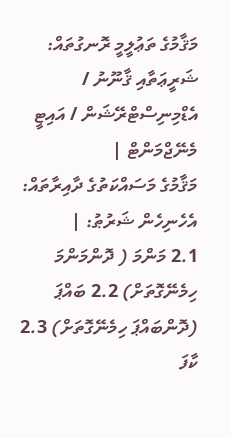މަޤާމުގެ ތަޢުލީމީ ރޮނގުތައް: ޝަރީޢަތާއި ޤާނޫނު / އެޑްމިނިސްޓްރޭޝަން / އައިޓީ މެނޭޖްމަންޓް |
މަޤާމުގެ މަސައްކަތުގެ ދާއިރާތައް:
އެހެނިހެން ޝަރުޠު: |
2.1 މަންމަ ( ދޮންމަންމަ ހިމެނޭގޮތަށް) 2.2 ބައްޕަ (ދޮންބައްޕަ ހިމެނޭގޮތަށް) 2.3 ކާފަ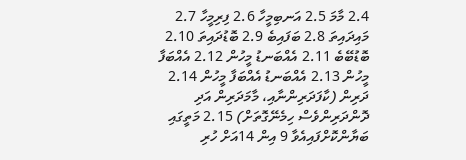2.4 މާމަ 2.5 އަނބިމީހާ 2.6 ފިރިމީހާ 2.7 މައިދައިތަ 2.8 ބަފައިބެ 2.9 ބޮޑުދައިތަ 2.10 ބޮޑުބޭބެ 2.11 އެއްބަނޑު މީހުން 2.12 އެއްބަފާ މީހުން 2.13 އެއްބަނޑު އެއްބަފާ މީހުން 2.14 ދަރިން (ކާފަދަރިންނާއި، މާމަދަރިން އަދި ދޮންދަރިންވެސް ހިމެނޭގޮތަށް) 2.15 މަތީގައި ބަޔާންކޮށްފައިއެވާ 9 އިން 14އަށް ހުރި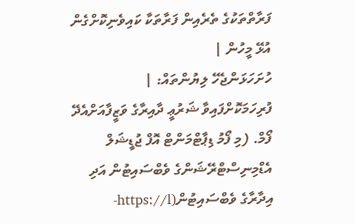ފަރާތްތަކުގެ ތެރެއިން ފަރާތަކާ ކައިވެނިކޮށްގެން އުޅޭ މީހުން |
ހުށަހަޅަންޖެހޭ ލިޔުންތައް: |
ފުރިހަމަކޮށްފައިވާ ޝަރުޢީ ދާއިރާގެ ވަޒީފާއަށްއެދޭ ފޯމް. (މި ފޯމު ޑިޕާޓްމަންޓް އޮފް ޖުޑީޝަލް އެޑްމިނިސްޓްރޭޝަންގެ ވެބްސައިޓުން އަދި އިދާރާގެ ވެބްސައިޓުން(https://l-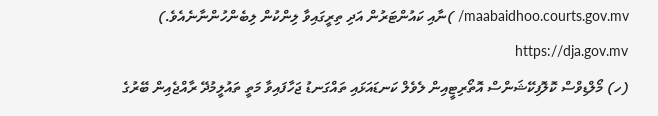maabaidhoo.courts.gov.mv/ )ނާއި ކައުންޓަރުން އަދި ތިރީގައިވާ ލިންކުން ލިބެންހުންނާނެއެވެ.) https://dja.gov.mv
(ހ) މޯލްޑިވްސް ކޮލޮފިކޭޝަންސް އޮތޯރިޓީއިން ލެވެލް ކަނޑައަޅައި ތައްގަނޑު ޖަހާފައިވާ މަތީ ތައުލީމުދޭ ރާއްޖެއިން ބޭރުގެ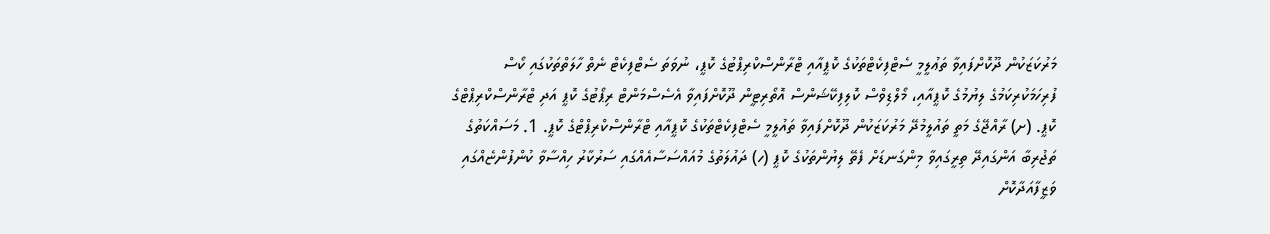މަރުކަޒަކުން ދޫކޮށްފައިވާ ތަޢުލީމީ ސެޓްފިކެޓްތަކުގެ ކޮޕީއާއި ޓްރާންސްކްރިޕްޓުގެ ކޮޕީ، ނުވަތަ ސެޓްފިކެޓް ނެތް ހާލަތްތަކުގައި ކޯސް ފުރިހަމަކުރިކަމުގެ ލިޔުމުގެ ކޮޕީއާއި، މޯލްޑިވްސް ކޮލިފިކޭޝަންސް އޮތޯރިޓީން ދޫކޮށްފައިވާ އެސެސްމަންޓް ރިޕޯޓުގެ ކޮޕީ އަދި ޓްރާންސްކްރިޕްޓްގެ ކޮޕީ. (ށ) ރާއްޖޭގެ މަތީ ތައުލީމުދޭ މަރުކަޒަކުން ދޫކޮށްފައިވާ ތައުލީމީ ސެޓްފިކެޓްތަކުގެ ކޮޕީއާއި ޓްރާންސްކްރިޕްޓްގެ ކޮޕީ. 1. މަސައްކަތުގެ ތަޖުރިބާ އަންގައިދޭ ތިރީގައިވާ މިންގަނޑަށް ފެތޭ ލިޔުންތަކުގެ ކޮޕީ (ހ) ދައުލަތުގެ މުއައްސަސާއެއްގައި ސަރުކާރު ހިއްސާވާ ކުންފުންޏެއްގައި ވަޒީފާއަދާކޮށް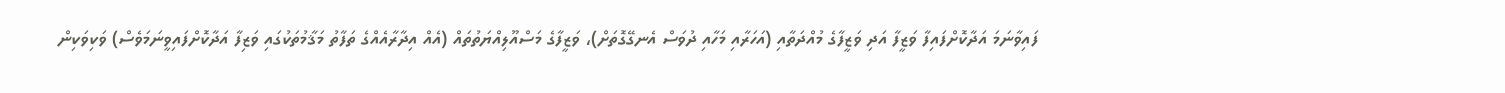ފައިވާނަމަ އަދާކޮށްފައިފާ ވަޒީފާ އަދި ވަޒީފާގެ މުއްދަތާއި (އަހަރާއި މަހާއި ދުވަސް އެނގޭގޮތަށް)، ވަޒީފާގެ މަސްއޫލިއްޔަތުތައް (އެއް އިދާރާއެއްގެ ތަފާތު މަޤާމުތަކުގައި ވަޒިފާ އަދާކޮށްފައިވީނަމަވެސް) ވަކިވަކިން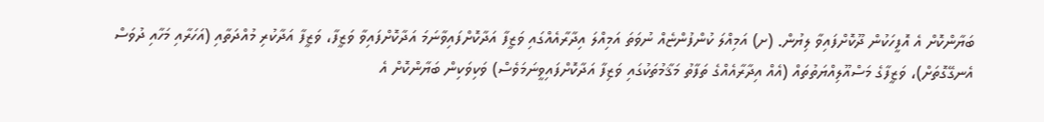ބަޔާންކޮށް އެ އޮފީހަކުން ދޫކޮށްފައިވާ ލިޔުން. (ށ) އަމިއްލަ ކުންފުންޏެއް ނުވަތަ އަމިއްލަ އިދާރާއެއްގައި ވަޒީފާ އަދާކޮށްފައިވާނަމަ އަދާކޮށްފައިވާ ވަޒީފާ، ވަޒީފާ އަދާކުރި މުއްދަތާއި (އަހަރާއި މަހާއި ދުވަސް އެނގޭގޮތަށް)، ވަޒީފާގެ މަސްއޫލިއްޔަތުތައް (އެއް އިދާރާއެއްގެ ތަފާތު މަޤާމުތަކުގައި ވަޒިފާ އަދާކޮށްފައިވީނަމަވެސް) ވަކިވަކިން ބަޔާންކޮށް އެ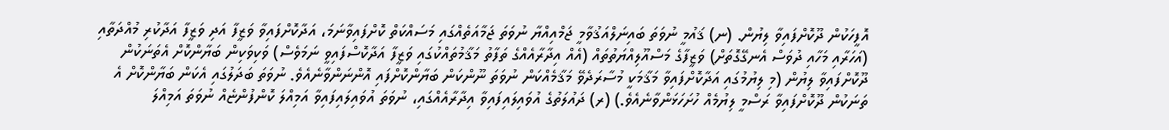އޮފީހަކުން ދޫކޮށްފައިވާ ލިޔުން. (ނ) ޤައުމީ ނުވަތަ ބައިނަލްއަޤުވާމީ ޖަމްއިއްޔާ ނުވަތަ ޖަމާއަތެއްގައި މަސައްކަތް ކޮށްފައިވާނަމަ، އަދާކޮށްފައިވާ ވަޒީފާ އަދި ވަޒީފާ އަދާކުރި މުއްދަތާއި (އަހަރާއި މަހާއި ދުވަސް އެނގޭގޮތަށް) ވަޒީފާގެ މަސްއޫލިއްޔަތުތައް (އެއް އިދާރާއެއްގެ ތަފާތު މަޤާމުތައްކުގައި ވަޒީފާ އަދާކޮސްފައިވީ ނަމަވެސް) ވަކިވަކިން ބަޔާންކޮށް އެތަނަކުން ދޫކޮށްފައިވާ ލިޔުން (މި ލިޔުމުގައި އަދާކޮށްފައިވާ މަޤާމަކީ މުސާރަދެވޭ މަޤާމެއްކަން ނުވަތަ ނޫންކަން ބަޔާންކޮށްފައި އޮންނަންވާނެއެވެ. ނުވަތަ ބަދަލުގައި އެކަން ބަޔާންކޮށް އެ ތަނަކުން ދޫކޮށްފައިވާ ރަސްމީ ލިޔުމެއް ހުށަހަޅަންވާނެއެވެ.) (ރ) ދައުލަތުގެ އުވައިލައިފައިވާ އިދާރާއެއްގައި، ނުވަތަ އުވައިލައިފައިވާ އަމިއްލަ ކޮންފުންޏެއް ނުވަތަ އަމިއްލަ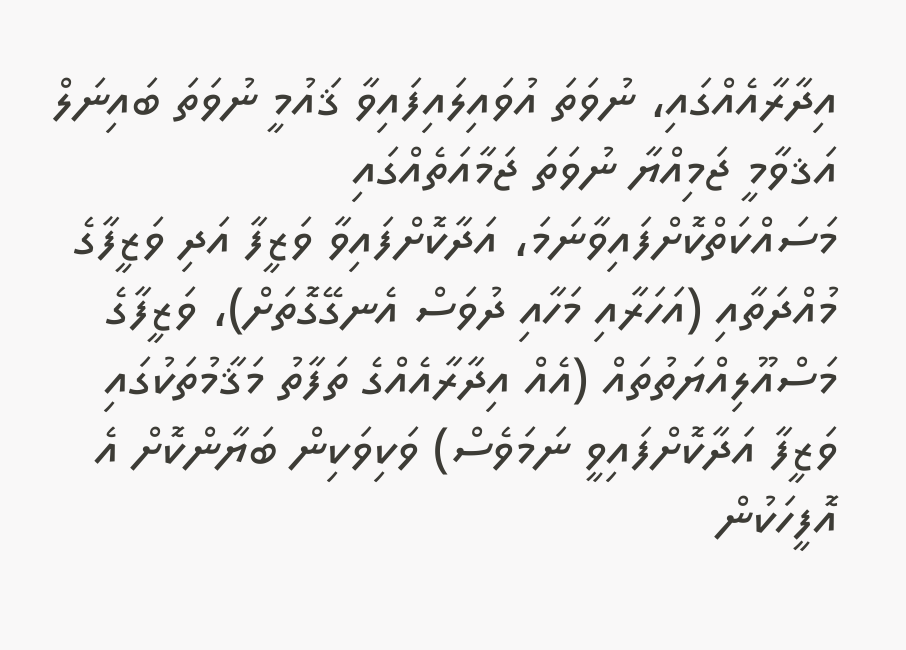އިދާރާއެއްގައި، ނުވަތަ އުވައިލައިފައިވާ ޤައުމީ ނުވަތަ ބައިނަލް އަޤވާމީ ޖަމިއްޔާ ނުވަތަ ޖަމާއަތެއްގައި މަސައްކަތްކޮށްފައިވާނަމަ، އަދާކޮށްފައިވާ ވަޒީފާ އަދި ވަޒީފާގެ މުއްދަތާއި (އަހަރާއި މަހާއި ދުވަސް އެނގޭގޮތަށް)، ވަޒީފާގެ މަސްއޫލިއްޔަތުތައް (އެއް އިދާރާއެއްގެ ތަފާތު މަޤާމުތަކުގައި ވަޒީފާ އަދާކޮށްފައިވީ ނަމަވެސް) ވަކިވަކިން ބަޔާންކޮށް އެ އޮފީހަކުން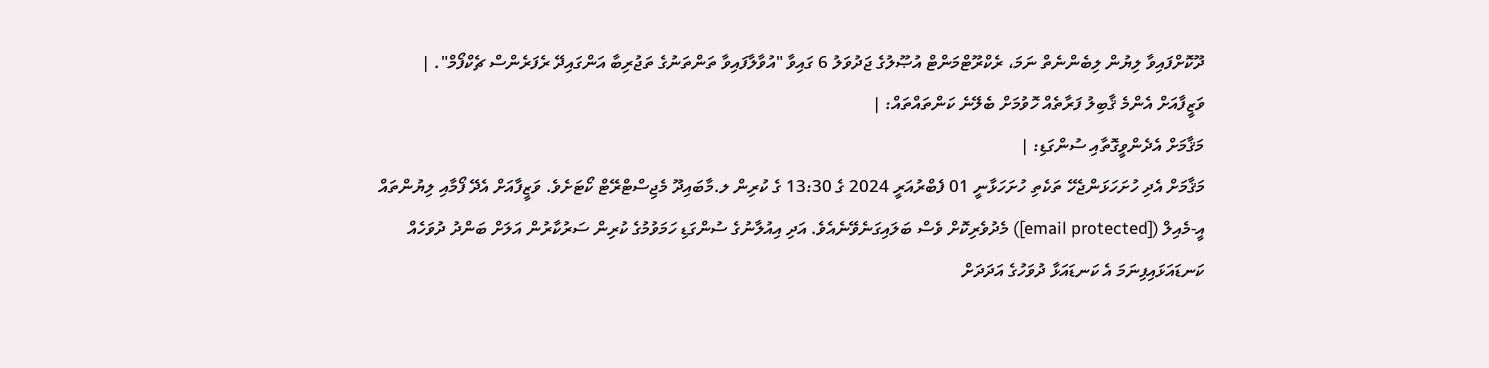ދޫކޮށްފައިވާ ލިޔުން ލިބެންނެތް ނަމަ، ރެކްރޫޓްމަންޓް އުޞޫލުގެ ޖަދުވަލު 6 ގައިވާ "އުވާލާފައިވާ ތަންތަނުގެ ތަޖުރިބާ އަންގައިދޭ ރެފަރެންސް ޗެކްފޯމް". |
ވަޒީފާއަށް އެންމެ ޤާބިލު ފަރާތެއް ހޮވުމަށް ބެލޭނެ ކަންތައްތައް: |
މަޤާމަށް އެދެންވީގޮތާއި ސުންގަޑި: |
މަޤާމަށް އެދި ހުށަހަޅަންޖެހޭ ތަކެތި ހުށަހަޅާނީ 01 ފެބްރުއަރީ 2024 ގެ 13:30 ގެ ކުރިން ލ.މާބައިދޫ މެޖިސްޓްރޭޓް ކޯޓަށެވެ. ވަޒީފާއަށް އެދޭ ފޯމާއި ލިޔުންތައް އީ-މެއިލް ([email protected]) މެދުވެރިކޮށް ވެސް ބަލައިގަނެވޭނެއެވެ. އަދި އިއުލާނުގެ ސުންގަޑި ހަމަވުމުގެ ކުރިން ސަރުކާރުން އަލަށް ބަންދު ދުވަހެއް ކަނޑައަޅައިފިނަމަ އެ ކަނޑައަޅާ ދުވަހުގެ އަދަދަށް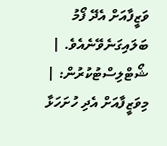ވަޒީފާއަށް އެދޭ ފޯމު ބަލައިގަނެވޭނެއެވެ. |
ޝޯޓްލިސްޓުކުރުން: |
މިވަޒީފާއަށް އެދި ހުށަހަޅާ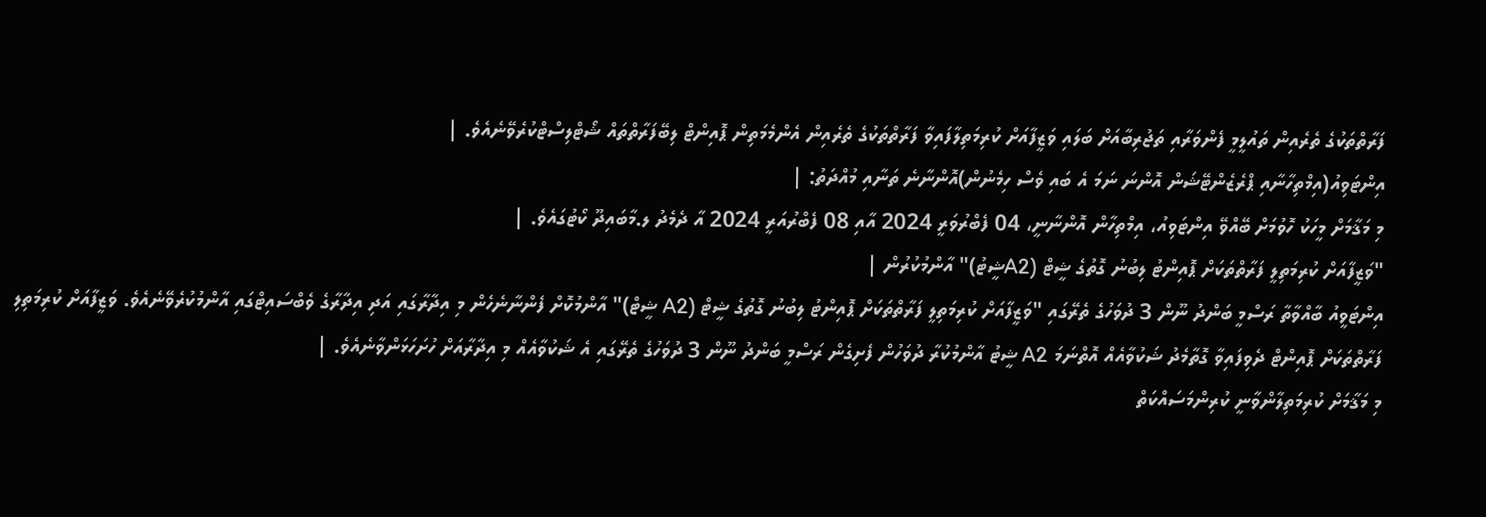ފަރާތްތަކުގެ ތެރެއިން ތައުލީމީ ފެންވަރާއި ތަޖުރިބާއަށް ބަލައި ވަޒީފާއަށް ކުރިމަތިލާފައިވާ ފަރާތްތަކުގެ ތެރެއިން އެންމެމަތިން ޕޮއިންޓް ލިބޭފަރާތްތައް ޝޯޓްލިސްޓްކުރެވޭނެއެވެ. |
އިންޓަވިއު(އިމްތިހާނާއި ޕްރެޒެންޓޭޝަން އޮންނަ ނަމަ އެ ބައި ވެސް ހިމެނުން)އޮންނާނެ ތަނާއި މުއްދަތު: |
މި މަޤާމަށް މީހަކު ހޮވުމަށް ބޭއްވޭ އިންޓަވިއު، އިމްތިހާން އޮންނާނީ، 04 ފެބްރުވަރީ 2024 އާއި 08 ފެބްރުއަރީ 2024 އާ ދެމެދު ލ.މާބައިދޫ ކޯޓުގައެވެ. |
"ވަޒީފާއަށް ކުރިމަތިލީ ފަރާތްތަކަށް ޕޮއިންޓު ލިބުނު ގޮތުގެ ޝީޓް (A2ޝީޓު)" އާންމުކުރުން |
އިންޓަވީއު ބާއްވާތާ ރަސްމީ ބަންދު ނޫން 3 ދުވަހުގެ ތެރޭގައި "ވަޒީފާއަށް ކުރިމަތިލީ ފަރާތްތަކަށް ޕޮއިންޓު ލިބުނު ގޮތުގެ ޝީޓް (A2 ޝީޓް)" އާންމުކޮށް ފެންނާނެހެން މި އިދާރާގައި އަދި އިދާރާގެ ވެބްސައިޓްގައި އާންމުކުރެވޭނެއެވެ. ވަޒީފާއަށް ކުރިމަތިލި ފަރާތްތަކަށް ޕޮއިންޓް ދެވިފައިވާ ގޮތާމެދު ޝަކުވާއެއް އޮތްނަމަ A2 ޝީޓު އާންމުކުރާ ދުވަހުން ފެށިގެން ރަސްމީ ބަންދު ނޫން 3 ދުވަހުގެ ތެރޭގައި އެ ޝަކުވާއެއް މި އިދާރާއަށް ހުށަހަޅަންވާނެއެވެ. |
މި މަޤާމަށް ކުރިމަތިލާންވާނީ ކުރިންމަސައްކަތް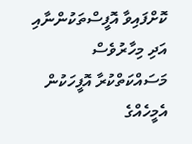ކޮށްފައިވާ އޮފީސްތަކުންނާއި އަދި މިހާރުވެސް މަސައްކަތްކުރާ އޮފީހަކުން އެމީހެއްގެ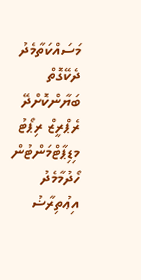މަސައްކަތާމެދު ދެކޭގޮތް ބަޔާންކޮށްދޭ ރެޕްރީޒް ރިޕޯޓު މިޑިޕާޓްމަންޓުން ހޯދުމާމެދު އިޢުތިރާޟު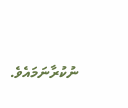ނުކުރާނަމައެވެ.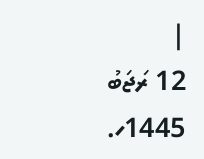|
12 ރަޖަބު 1445ހ.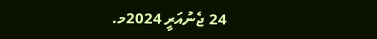24 ޖެނުއަރީ 2024މ.